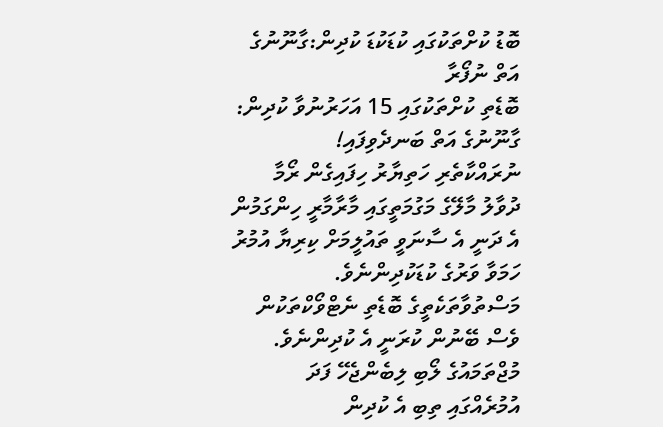ބޮޑު ކުށްތަކުގައި ކުޑަކުޑަ ކުދިން:ގާނޫނުގެ އަތް ނުފޯރާ
ބޮޑެތި ކުށްތަކުގައި 15 އަހަރުނުވާ ކުދިން: ގާނޫނުގެ އަތް ބަނދެވިފައި!
ނުރައްކާތެރި ހަތިޔާރު ހިފައިގެން ރޯމާ ދުވާލު މާލޭގެ މަގުމަތީގައި މާރާމާރީ ހިންގަމުން އެ ދަނީ އެ ސާނަވީ ތައުލީމަށް ކިރިޔާ އުމުރު ހަމަވާ ވަރުގެ ކުޑަކުދިންނެވެ. މަސްތުވާތަކެތީގެ ބޮޑެތި ނެޓްވޯކްތަކުން ވެސް ބޭނުން ކުރަނީ އެ ކުދިންނެވެ. މުޖްތަމައުގެ ލޯބި ލިބެންޖެހޭ ފަދަ އުމުރެއްގައި ތިބި އެ ކުދިން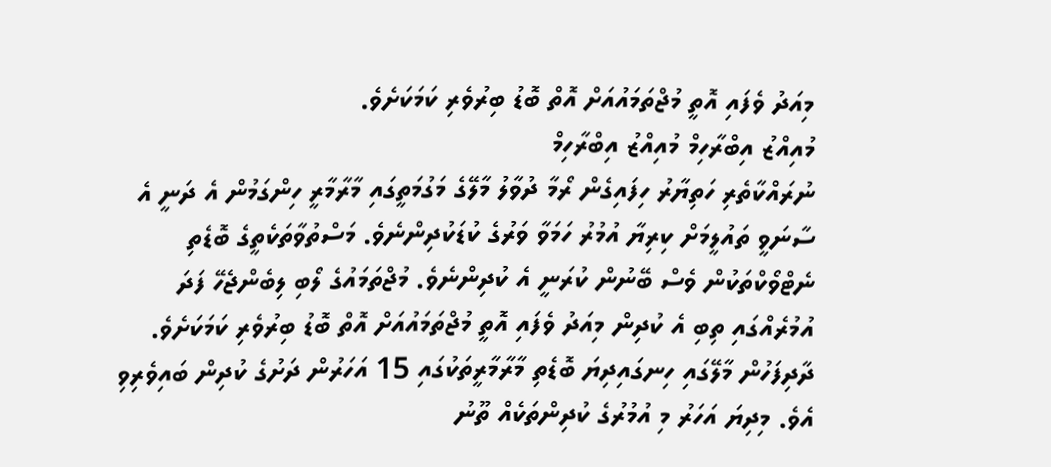މިއަދު ވެފައި އޮތީ މުޖްތަމައުއަށް އޮތް ބޮޑު ބިރުވެރި ކަމަކަށެވެ.
މުއިއްޒު އިބްރާހިމް މުއިއްޒު އިބްރާހިމް
ނުރައްކާތެރި ހަތިޔާރު ހިފައިގެން ރޯމާ ދުވާލު މާލޭގެ މަގުމަތީގައި މާރާމާރީ ހިންގަމުން އެ ދަނީ އެ ސާނަވީ ތައުލީމަށް ކިރިޔާ އުމުރު ހަމަވާ ވަރުގެ ކުޑަކުދިންނެވެ. މަސްތުވާތަކެތީގެ ބޮޑެތި ނެޓްވޯކްތަކުން ވެސް ބޭނުން ކުރަނީ އެ ކުދިންނެވެ. މުޖްތަމައުގެ ލޯބި ލިބެންޖެހޭ ފަދަ އުމުރެއްގައި ތިބި އެ ކުދިން މިއަދު ވެފައި އޮތީ މުޖްތަމައުއަށް އޮތް ބޮޑު ބިރުވެރި ކަމަކަށެވެ.
ދާދިފަހުން މާލޭގައި ހިނގައިދިޔަ ބޮޑެތި މާރާމާރީތަކުގައި 15 އަހަރުން ދަށުގެ ކުދިން ބައިވެރިވި އެވެ. މިދިޔަ އަހަރު މި އުމުރުގެ ކުދިންތަކެއް ތޫނު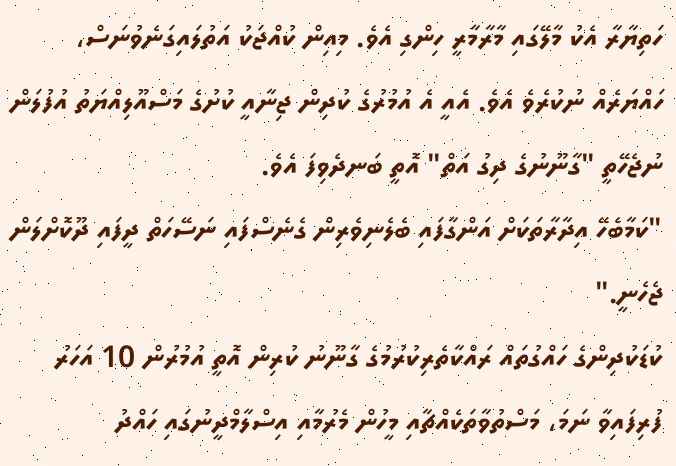ހަތިޔާރާ އެކު މާލޭގައި މާރާމާރީ ހިންގި އެވެ. މިއިން ކުއްޖަކު އަތުލައިގަނެވުނަސް، ހައްޔަރެއް ނުކުރެވެ އެވެ. އެއީ އެ އުމުރުގެ ކުދިން ޖިނާއީ ކުށުގެ މަސްއޫލިއްޔަތު އުފުލަން ނުޖެހޭތީ "ގާނޫނުގެ ދިގު އަތް" އޮތީ ބަނދެވިފަ އެވެ.
"ކަމާބެހޭ އިދާރާތަކަށް އަންގާފައި ބެލެނިވެރިން ގެނެސްފައި ނަސޭހަތް ދީފައި ދޫކޮށްލަން ޖެހެނީ."
ކުޑަކުދިންގެ ހައްގުތައް ރައްކާތެރިކުރުމުގެ ގާނޫނު ކުރިން އޮތީ އުމުރުން 10 އަހަރު ފުރިފައިވާ ނަމަ، މަސްތުވާތަކެއްޗާއި މީހުން މެރުމާއި އިސްލާމްދީނުގައި ހައްދު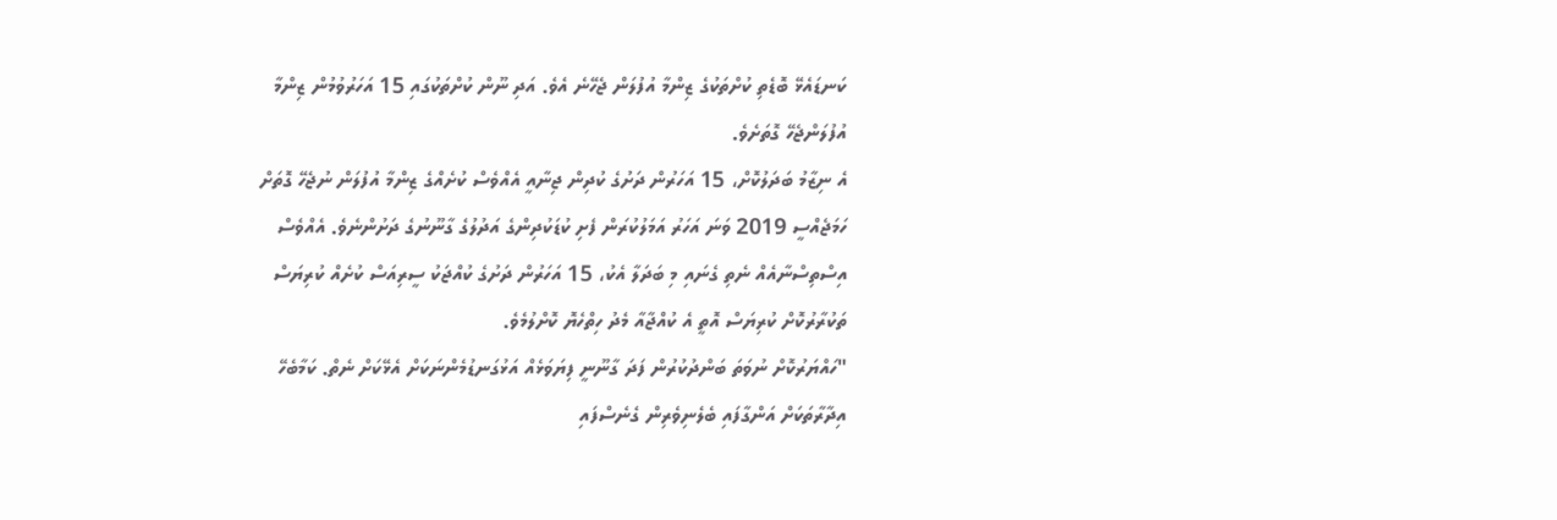ކަނޑައެޅޭ ބޮޑެތި ކުށްތަކުގެ ޒިންމާ އުފުލަން ޖެހޭނެ އެވެ. އަދި ނޫން ކުށްތަކުގައި 15 އަހަރުވުމުން ޒިންމާ އުފުލަންޖެހޭ ގޮތަށެވެ.
އެ ނިޒާމު ބަދަލުކޮށް، 15 އަހަރުން ދަށުގެ ކުދިން ޖިނާއީ އެއްވެސް ކުށެއްގެ ޒިންމާ އުފުލަން ނުޖެހޭ ގޮތަށް ހަމަޖެއްސީ 2019 ވަނަ އަހަރު އަމަލުކުރަން ފެށި ކުޑަކުދިންގެ އަދުލުގެ ގާނޫނުގެ ދަށުންނެވެ. އެއްވެސް އިސްތިސްނާއެއް ނެތި ގެނައި މި ބަދަލާ އެކު، 15 އަހަރުން ދަށުގެ ކުއްޖަކު ސީރިއަސް ކުށެއް ކުރިޔަސް ތަކުރާރުކޮށް ކުރިޔަސް އޮތީ އެ ކުއްޖާއާ މެދު ހިތްހެޔޮ ކޮށްލުމެވެ.
"ހައްޔަރުކޮށް ނުވަތަ ބަންދުކުރުން ފަދަ ގާނޫނީ ފިޔަވަޅެއް އަޅުގަނޑުމެންނަކަށް އެޅޭކަށް ނެތް. ކަމާބެހޭ އިދާރާތަކަށް އަންގާފައި ބެލެނިވެރިން ގެނެސްފައި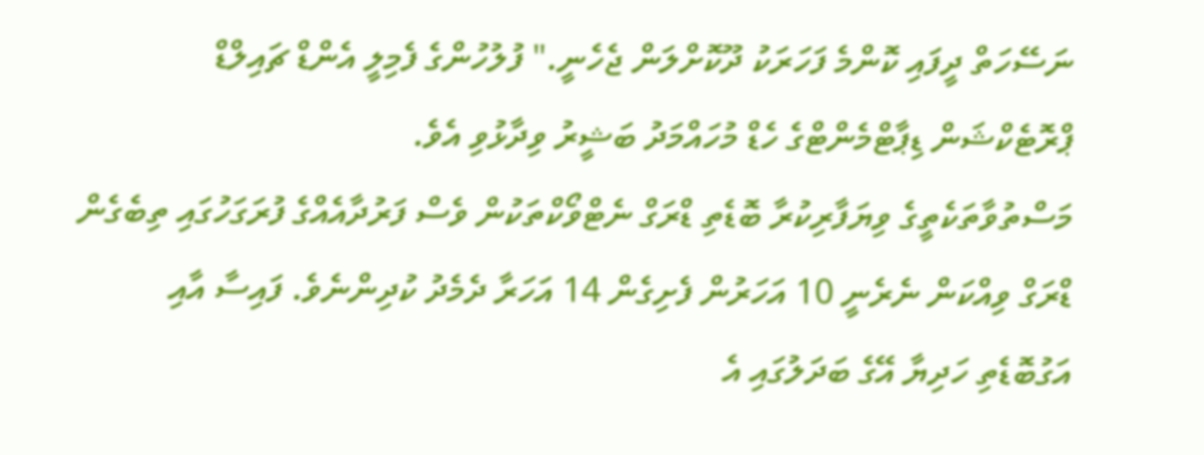ނަސޭހަތް ދީފައި ކޮންމެ ފަހަރަކު ދޫކޮށްލަން ޖެހެނީ." ފުލުހުންގެ ފެމިލީ އެންޑް ޗައިލްޑް ޕްރޮޓެކްޝަން ޑިޕާޓްމެންޓްގެ ހެޑް މުހައްމަދު ބަޝީރު ވިދާޅުވި އެވެ.
މަސްތުވާތަކެތީގެ ވިޔަފާރިކުރާ ބޮޑެތި ޑްރަގް ނެޓްވޯކްތަކުން ވެސް ފަރުދާއެއްގެ ފުރަގަހުގައި ތިބެގެން ޑްރަގް ވިއްކަން ނެރެނީ 10 އަހަރުން ފެށިގެން 14 އަހަރާ ދެމެދު ކުދިންނެވެ. ފައިސާ އާއި އަގުބޮޑެތި ހަދިޔާ އޭގެ ބަދަލުގައި އެ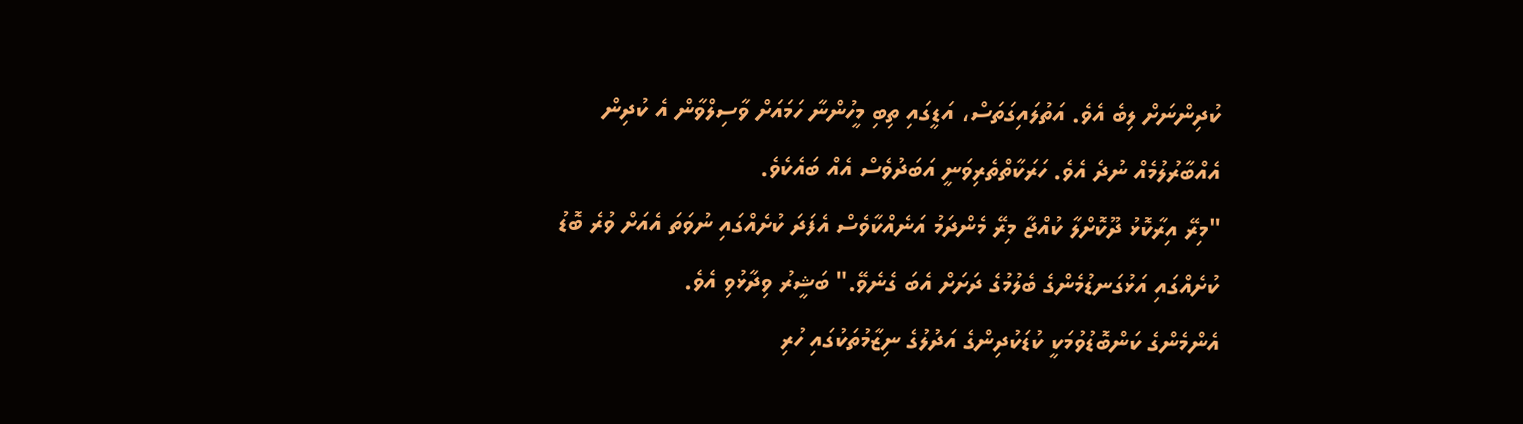ކުދިންނަށް ލިބެ އެވެ. އަތުލައިގަތަސް، އަޑީގައި ތިބި މީހުންނާ ހަމައަށް ވާސިލްވާން އެ ކުދިން އެއްބާރުލުމެއް ނުދެ އެވެ. ހަރަކާތްތެރިވަނީ އަބަދުވެސް އެއް ބައެކެވެ.
"މިރޭ އިރާކޮޅު ދޫކޮށްލާ ކުއްޖާ މިރޭ މެންދަމު އަނެއްކާވެސް އެފަދަ ކުށެއްގައި ނުވަތަ އެއަށް ވުރެ ބޮޑު ކުށެއްގައި އަޅުގަނޑުމެންގެ ބެލުމުގެ ދަށަށް އެބަ ގެނެވޭ." ބަޝީރު ވިދާޅުވި އެވެ.
އެންމެންގެ ކަންބޮޑުވުމަކީ ކުޑަކުދިންގެ އަދުލުގެ ނިޒާމުތަކުގައި ހުރި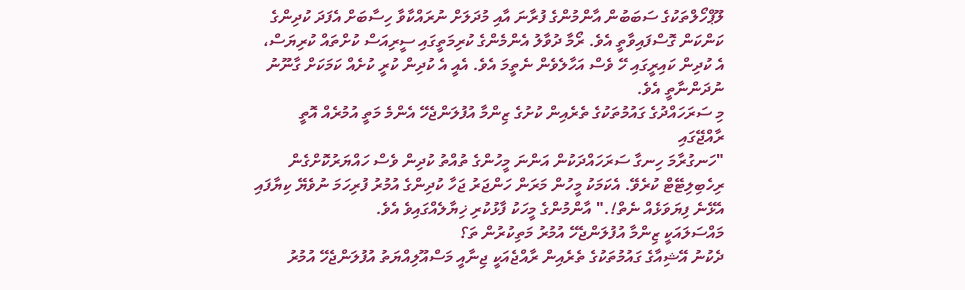ލޫޕްހޯލްތަކުގެ ސަބަބުން އާންމުންގެ ފުރާނަ އާއި މުދަލަށް ނުރައްކާވާ ހިސާބަށް އެފަދަ ކުދިންގެ ކަންކަން ގޮސްފައިވާތީ އެވެ. ރޯމާ ދުވާލު އެންމެންގެ ކުރިމަތީގައި ސީރިއަސް ކުށްތައް ކުރިޔަސް، އެ ކުދިން ކައިރީގައި ހޭ ވެސް އަހާލެވެން ނެތީމަ އެވެ. އެއީ އެ ކުދިން ކުރީ ކުށެއް ކަމަކަށް ގާނޫނު ނުދަންނާތީ އެވެ.
މި ސަރަހައްދުގެ ގައުމުތަކުގެ ތެރެއިން ކުށުގެ ޒިންމާ އުފުލަންޖެހޭ އެންމެ މަތީ އުމުރެއް އޮތީ ރާއްޖޭގައި
"ހަނގުރާމަ ހިނގާ ސަރަހައްދަކުން އަންނަ މީހުންގެ ތުއްތު ކުދިން ވެސް ހައްޔަރުކޮށްގެން ރިހެބިލިޓޭޓް ކުރެވޭ. އެކަމަކު މީހުން މަރަން ހަންޖަރު ޖަހާ ކުދިންގެ އުމުރު ފުރިހަމަ ނުވެޔޭ ކިޔާފައި އެޅޭނެ ފިޔަވަޅެއް ނެތް!." އާންމުންގެ މީހަކު ފާޅުކުރި ޚިޔާލެއްގައިވެ އެވެ.
މައްސަލައަކީ ޒިންމާ އުފުލަންޖެހޭ އުމުރު މަތިކުރުން ތަ؟
ދެކުނު އޭޝިއާގެ ގައުމުތަކުގެ ތެރެއިން ރާއްޖެއަކީ ޖިނާއީ މަސްއޫލިއްޔަތު އުފުލަންޖެހޭ އުމުރު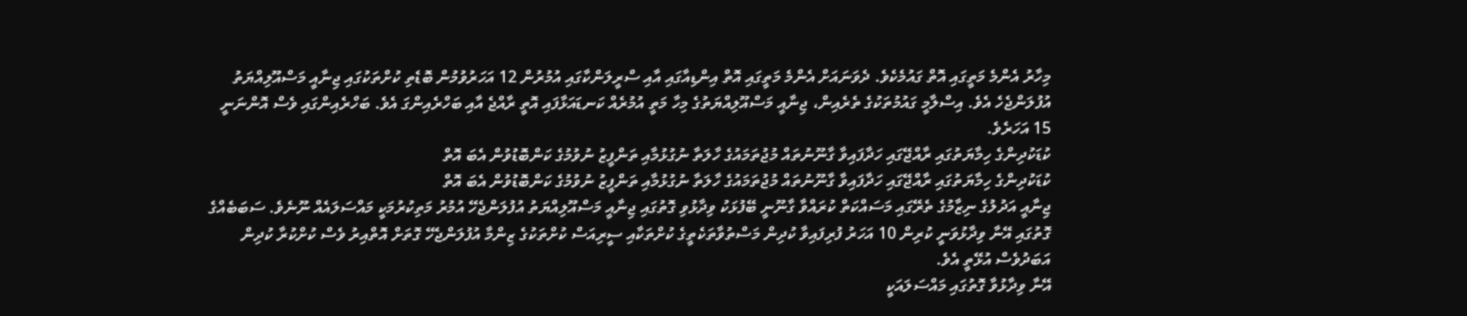މިހާރު އެންމެ މަތީގައި އޮތް ގައުމެކެވެ. ދެވަނައަށް އެންމެ މަތީގައި އޮތް އިންޑިއާގައި އާއި ސްރީލަންކާގައި އުމުރުން 12 އަހަރުވުމުން ބޮޑެތި ކުށްތަކުގައި ޖިނާއީ މަސްއޫލިއްޔަތު އުފުލަންޖެހެ އެވެ. އިސްލާމީ ގައުމުތަކުގެ ތެރެއިން، ޖިނާއީ މަސްއޫލިއްޔަތުގެ މިހާ މަތީ އުމުރެއް ކަނޑައަޅާފައި އޮތީ ރާއްޖެ އާއި ބަހްރެއިންގަ އެވެ. ބަހްރެއިންގައި ވެސް އޮންނަނީ 15 އަހަރެވެ.
ކުޑަކުދިންގެ ހިމާޔަތުގައި ރާއްޖޭގައި ހަދާފައިވާ ގާނޫނުތައް މުޖުތަމައުގެ ހާލަތާ ނުގުޅުމާއި ތަންފީޒު ނުވުމުގެ ކަންބޮޑުވުން އެބަ އޮތް
ކުޑަކުދިންގެ ހިމާޔަތުގައި ރާއްޖޭގައި ހަދާފައިވާ ގާނޫނުތައް މުޖުތަމައުގެ ހާލަތާ ނުގުޅުމާއި ތަންފީޒު ނުވުމުގެ ކަންބޮޑުވުން އެބަ އޮތް
ޖިނާއީ އަދުލުގެ ނިޒާމުގެ ތެރޭގައި މަސައްކަތް ކުރައްވާ ގާނޫނީ ބޭފުޅަކު ވިދާޅުވި ގޮތުގައި ޖިނާއީ މަސްއޫލިއްޔަތު އުފުލަންޖެހޭ އުމުރު މަތިކުރުމަކީ މައްސަލައެއް ނޫނެވެ. ސަބަބެއްގެ ގޮތުގައި އޭނާ ވިދާޅުވަނީ ކުރިން 10 އަހަރު ފުރިފައިވާ ކުދިން މަސްތުވާތަކެތީގެ ކުށްތަކާއި ސީރިއަސް ކުށްތަކުގެ ޒިންމާ އުފުލަންޖެހޭ ގޮތަށް އޮތްއިރު ވެސް ކުށްކުރާ ކުދިން އަބަދުވެސް އުޅޭތީ އެވެ.
އޭނާ ވިދާޅުވާ ގޮތުގައި މައްސަލައަކީ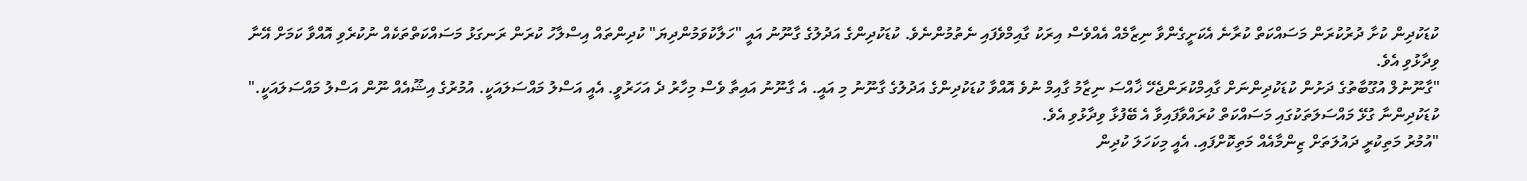ކުޑަކުދިން ކުށާ ދުރުކުރަން މަސައްކަތް ކުރާނެ އެކަށީގެންވާ ނިޒާމެއް އެއްވެސް އިރަކު ގާއިމްވެފައި ނެތުމުންނެވެ. ކުޑަކުދިންގެ އަދުލުގެ ގާނޫނު އައީ "ހަލާކުވަމުންދިޔަ" ކުދިންތައް އިސްލާހު ކުރަން ރަނގަޅު މަސައްކަތްތަކެއް ނުކުރެވި އޮއްވާ ކަމަށް އޭނާ ވިދާޅުވި އެވެ.
"ގާނޫނުލް އުގޫބާތުގެ ދަށުން ކުޑަކުދިންނަށް ގާއިމްކުރަންޖެހޭ ޚާއްސަ ނިޒާމު ގާއިމް ނުވެ އޮއްވާ ކުޑަކުދިންގެ އަދުލުގެ ގާނޫނު މި އައީ. އެ ގާނޫނު އައިތާ ވެސް މިހާރު ދެ އަހަރުވީ. އެއީ އަސްލު މައްސަލައަކީ. އުމުރުގެ އިޝޫއެއް ނޫން އަސްލު މައްސަލައަކީ." ކުޑަކުދިންނާ ގުޅޭ މައްސަލަތަކުގައި މަސައްކަތް ކުރައްވާފައިވާ އެ ބޭފުޅާ ވިދާޅުވި އެވެ.
"އުމުރު މަތިކުރީ ދައުލަތަށް ޒިންމާއެއް މަތިކޮށްފައި. އެއީ މިކަހަލަ ކުދިން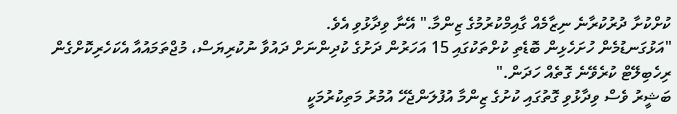ކުށްކުށާ ދުރުކުރާނެ ނިޒާމެއް ގާއިމްކުރުމުގެ ޒިންމާ." އޭނާ ވިދާޅުވި އެވެ.
"އަޅުގަނޑުމެން ހުށަހެޅިން ބޮޑެތި ކުށްތަކުގައި 15 އަހަރުން ދަށުގެ ކުދިންނަށް ދައުވާ ނުކުރިޔަސް، މުޖްތަމައުއާ އެކަހެރިކޮށްގެން ރިހެބިލޭޓް ކުރެވޭނެ ގޮތެއް ހަދަން."
ބަޝީރު ވެސް ވިދާޅުވި ގޮތުގައި ކުށުގެ ޒިންމާ އުފުލަންޖެހޭ އުމުރު މަތިކުރުމަކީ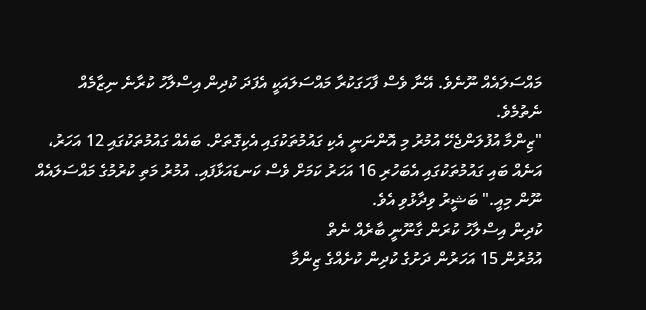މައްސަލައެއް ނޫނެވެ. އޭނާ ވެސް ފާހަގަކުރާ މައްސަލައަކީ އެފަދަ ކުދިން އިސްލާހު ކުރާނެ ނިޒާމެއް ނެތުމެވެ.
"ޒިންމާ އުފުލަންޖެހޭ އުމުރު މި އޮންނަނީ އެކި ގައުމުތަކުގައި އެކިގޮތަށް. ބައެއް ގައުމުތަކުގައި 12 އަހަރު، އަނެއް ބައި ގައުމުތަކުގައި އެބަހުރި 16 އަހަރު ކަމަށް ވެސް ކަނޑައަޅާފައި. އުމުރު މަތި ކުރުމުގެ މައްސަލައެއް ނޫން މިއީ." ބަޝީރު ވިދާޅުވި އެވެ.
ކުދިން އިސްލާހު ކުރަން ގާނޫނީ ބާރެއް ނެތް
އުމުރުން 15 އަހަރުން ދަށުގެ ކުދިން ކުށެއްގެ ޒިންމާ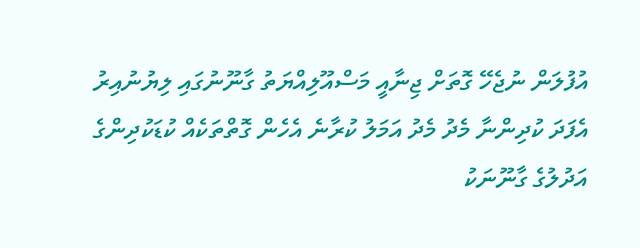އުފުލަން ނުޖެހޭ ގޮތަށް ޖިނާއީ މަސްއޫލިއްޔަތު ގާނޫނުގައި ލިޔުނުއިރު އެފަދަ ކުދިންނާ މެދު މެދު އަމަލު ކުރާނެ އެހެން ގޮތްތަކެއް ކުޑަކުދިންގެ އަދުލުގެ ގާނޫނަކު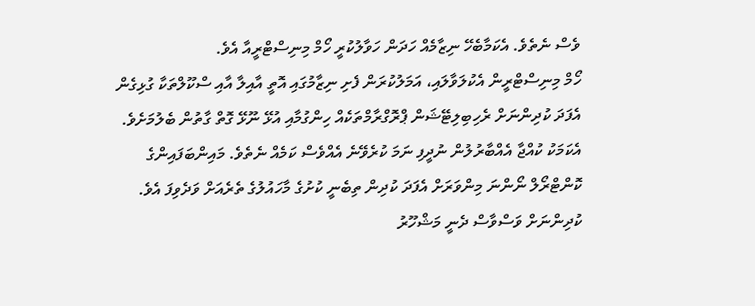ވެސް ނެތެވެ. އެކަމާބެހޭ ނިޒާމެއް ހަދަން ހަވާލުކުރީ ހޯމް މިނިސްޓްރީއާ އެވެ.
ހޯމް މިނިސްޓްރީން އެކުލަވާލައި، އަމަލުކުރަން ފެށި ނިޒާމުގައި އޮތީ އާއިލާ އާއި ސްކޫލްތަކާ ގުޅިގެން އެފަދަ ކުދިންނަށް ރެހިބިލިޓޭޝަން ޕްރޮގްރާމްތަކެއް ހިންގުމާއި އުޅޭ ނޫޅޭ ގޮތް ގާތުން ބެލުމަށެވެ. އެކަމަކު ކުއްޖާ އެއްބާރުލުން ނުދީފި ނަމަ ކުރެވޭނެ އެއްވެސް ކަމެއް ނެތެވެ. މައިންބަފައިންގެ ކޮންޓްރޯލް ނޯންނަ މިންވަރަށް އެފަދަ ކުދިން ތިބެނީ ކުށުގެ މާހައުލުގެ ތެރެއަށް ވަދެވިފަ އެވެ. ކުދިންނަށް ވަސްވާސް ދެނީ މަޝްހޫރު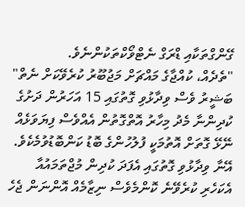ގޭންގްތަކާއި ޑްރަގް ނެޓްވޯކްތަކުންނެވެ.
"ތެދެއް، ކުއްޖާގެ މައްޗަށް މަޖުބޫރު ކުރެވޭކަށް ނެތް"
ބަޝީރު ވެސް ވިދާޅުވި ގޮތުގައި 15 އަހަރުން ދަށުގެ ކުދިންނާ މެދު މިހާރު އޮތްގޮތުން އެއްވެސް ފިޔަވަޅެއް ނޭޅޭ ގޮތަށް އޮތުމަކީ ފުލުހުންގެ ބޮޑު ކަންބޮޑުވުމެކެވެ. އޭނާ ވިދާޅުވި ގޮތުގައި އެފަދަ ކުދިން މުޖްތަމައުއާ އެކަހެރި ކުރެވޭނެ ކޮންމެވެސް ނިޒާމެއް އޮންނަން ޖެހެ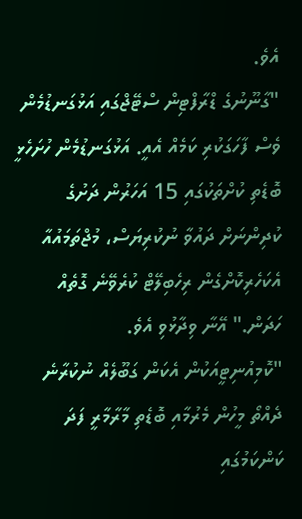އެވެ.
"ގާނޫނުގެ ޑްރާފްޓިން ސްޓޭޖްގައި އަޅުގަނޑުމެން ވެސް ފާހަގަކުރި ކަމެއް އެއީ. އަޅުގަނޑުމެން ހުށަހެޅީ ބޮޑެތި ކުށްތަކުގައި 15 އަހަރުން ދަށުގެ ކުދިންނަށް ދައުވާ ނުކުރިޔަސް، މުޖްތަމައުއާ އެކަހެރިކޮށްގެން ރިހެބިލޭޓް ކުރެވޭނެ ގޮތެއް ހަދަން." އޭނާ ވިދާޅުވި އެވެ.
"ކޮމިއުނިޓީއަކުން އެކަން ގަބޫލެއް ނުކުރާނެ ދެއްތޯ މީހުން މެރުމާއި ބޮޑެތި މާރާމާރީ ފަދަ ކަންކަމުގައި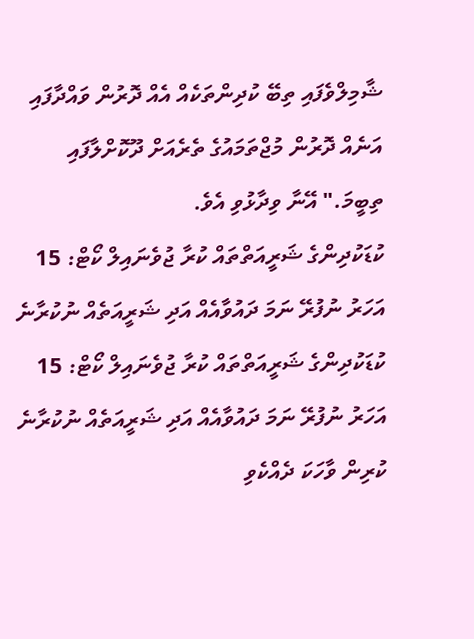ޝާމިލްވެފައި ތިބޭ ކުދިންތަކެއް އެއް ދޮރުން ވައްދާފައި އަނެއް ދޮރުން މުޖްތަމައުގެ ތެރެއަށް ދޫކޮށްލާފައި ތިބީމަ." އޭނާ ވިދާޅުވި އެވެ.
ކުޑަކުދިންގެ ޝަރީއަތްތައް ކުރާ ޖުވެނައިލް ކޯޓް: 15 އަހަރު ނުފުރޭ ނަމަ ދައުވާއެއް އަދި ޝަރީއަތެއް ނުކުރާނެ
ކުޑަކުދިންގެ ޝަރީއަތްތައް ކުރާ ޖުވެނައިލް ކޯޓް: 15 އަހަރު ނުފުރޭ ނަމަ ދައުވާއެއް އަދި ޝަރީއަތެއް ނުކުރާނެ
ކުރިން ވާހަކަ ދެއްކެވި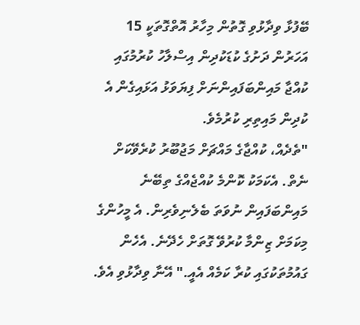ބޭފުޅާ ވިދާޅުވި ގޮތުން މިހާރު އޮތްގޮތަކީ 15 އަހަރުން ދަށުގެ ކުޑަކުދިން އިސްލާހު ކުރުމުގައި ކުއްޖާ މައިންބަފައިންނަށް ފިޔަވަޅު އަޅައިގެން އެ ކުދިން މައިތިރި ކުރުމެވެ.
"ތެދެއް، ކުއްޖާގެ މައްޗަށް މަޖުބޫރު ކުރެވޭކަށް ނެތް. އެކަމަކު ކޮންމެ ކުއްޖެއްގެ ތިބޭނެ މައިންބަފައިން ނުވަތަ ބެލެނިވެރިން. އެ މީހުންގެ މިކަމަށް ޒިންމާ ކުރުވޭ ގޮތަށް ހެދޭނެ. އެހެން ގައުމުތަކުގައި ކުރާ ކަމެއް އެއީ." އޭނާ ވިދާޅުވި އެވެ.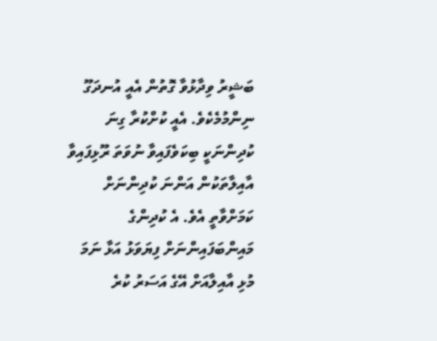ބަޝީރު ވިދާޅުވާ ގޮތުން އެއީ އުނދަގޫ ނިންމުމެކެވެ. އެއީ ކުށްކުރާ ގިނަ ކުދިންނަކީ ބިކަވެފައިވާ ނުވަތަ ރޫޅިފައިވާ އާއިލާތަކުން އަންނަ ކުދިންނަށް ކަމަށްވާތީ އެވެ. އެ ކުދިންގެ މައިންބަފައިންނަށް ފިޔަވަޅު އަޅާ ނަމަ މުޅި އާއިލާއަށް އޭގެ އަސަރު ކުރެ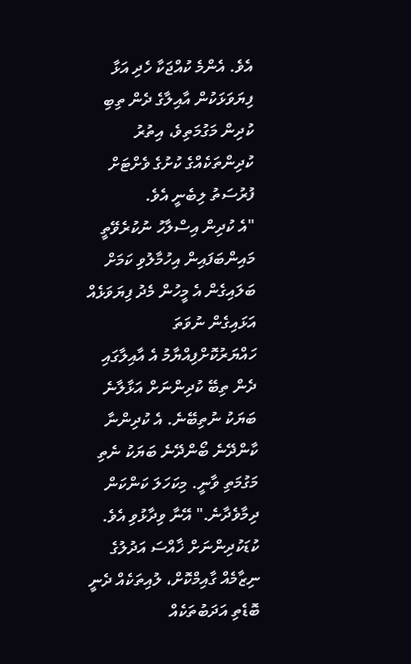އެވެ. އެންމެ ކުއްޖަކާ ހެދި އަޅާ ފިޔަވަޅަކުން އާއިލާގެ ދެން ތިބި ކުދިން މަގުމަތިވެ، އިތުރު ކުދިންތަކެއްގެ ކުށުގެ ވެށްޓަށް ފުރުސަތު ލިބެނީ އެވެ.
"އެ ކުދިން އިސްލާހު ނުކުރެވޭތީ މައިންބަފައިން އިހުމާލުވި ކަމަށް ބަލައިގެން އެ މީހުން މެދު ފިޔަވަޅެއް އަޅައިގެން ނުވަތަ ހައްޔަރުކޮށްފިއްޔާމު އެ އާއިލާގައި ދެން ތިބޭ ކުދިންނަށް އަޅާލާނެ ބަޔަކު ނުތިބޭނެ. އެ ކުދިންނާ ކާންދޭނެ ބޯންދޭނެ ބަޔަކު ނެތި މަގުމަތި ވާނީ. މިކަހަލަ ކަންކަން ދިމާވެދާނެ." އޭނާ ވިދާޅުވި އެވެ.
ކުޑަކުދިންނަށް ޚާއްސަ އަދުލުގެ ނިޒާމެއް ގާއިމްކޮށް، ލުއިތަކެއް ދެނީ ބޮޑެތި އަދަބުތަކެއް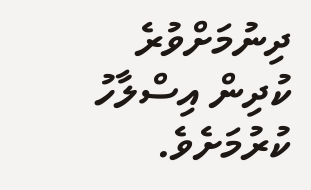ދިނުމަށްވުރެ ކުދިން އިސްލާހު ކުރުމަށެވެ.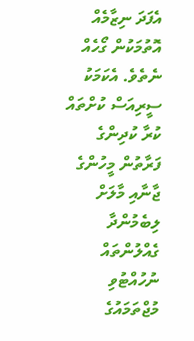އެފަދަ ނިޒާމެއް އޮތުމަކުން ގޯހެއް ނެތެވެ. އެކަމަކު ސީރިއަސް ކުށްތައް ކުރާ ކުދިންގެ ފަރާތުން މީހުންގެ ޖާނާއި މާލަށް ލިބެމުންދާ ގެއްލުންތައް ނުހުއްޓުވި މުޖްތަމައުގެ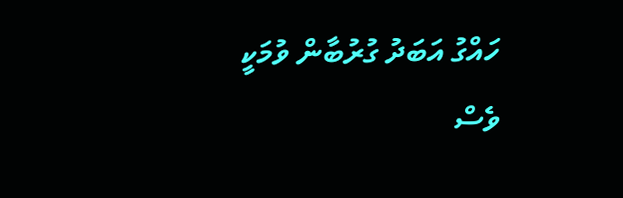ހައްގު އަބަދު ގުރުބާން ވުމަކީ ވެސް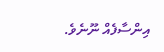އިންސާފެއް ނޫނެވެ.